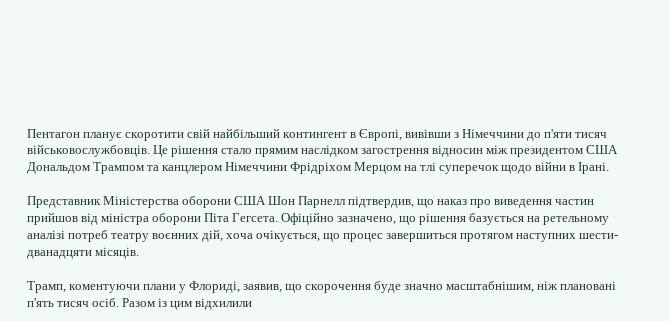Пентагон планує скоротити свій найбільший контингент в Європі, вивівши з Німеччини до п'яти тисяч військовослужбовців. Це рішення стало прямим наслідком загострення відносин між президентом США Дональдом Трампом та канцлером Німеччини Фрідріхом Мерцом на тлі суперечок щодо війни в Ірані.

Представник Міністерства оборони США Шон Парнелл підтвердив, що наказ про виведення частин прийшов від міністра оборони Піта Гегсета. Офіційно зазначено, що рішення базується на ретельному аналізі потреб театру воєнних дій, хоча очікується, що процес завершиться протягом наступних шести-дванадцяти місяців.

Трамп, коментуючи плани у Флориді, заявив, що скорочення буде значно масштабнішим, ніж плановані п'ять тисяч осіб. Разом із цим відхилили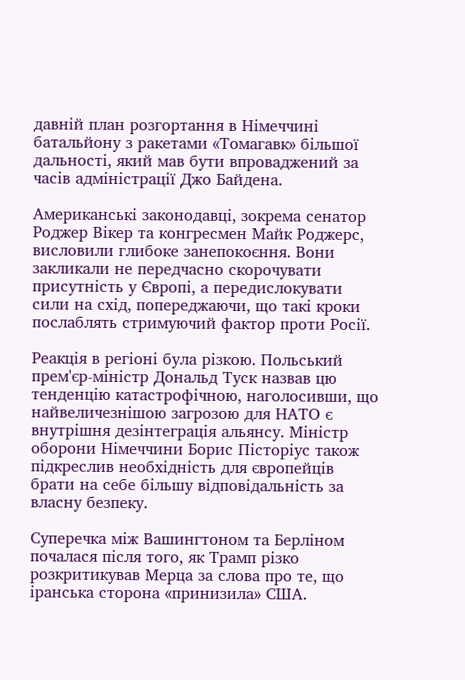давній план розгортання в Німеччині батальйону з ракетами «Томагавк» більшої дальності, який мав бути впроваджений за часів адміністрації Джо Байдена.

Американські законодавці, зокрема сенатор Роджер Вікер та конгресмен Майк Роджерс, висловили глибоке занепокоєння. Вони закликали не передчасно скорочувати присутність у Європі, а передислокувати сили на схід, попереджаючи, що такі кроки послаблять стримуючий фактор проти Росії.

Реакція в регіоні була різкою. Польський прем'єр-міністр Дональд Туск назвав цю тенденцію катастрофічною, наголосивши, що найвеличезнішою загрозою для НАТО є внутрішня дезінтеграція альянсу. Міністр оборони Німеччини Борис Пісторіус також підкреслив необхідність для європейців брати на себе більшу відповідальність за власну безпеку.

Суперечка між Вашингтоном та Берліном почалася після того, як Трамп різко розкритикував Мерца за слова про те, що іранська сторона «принизила» США.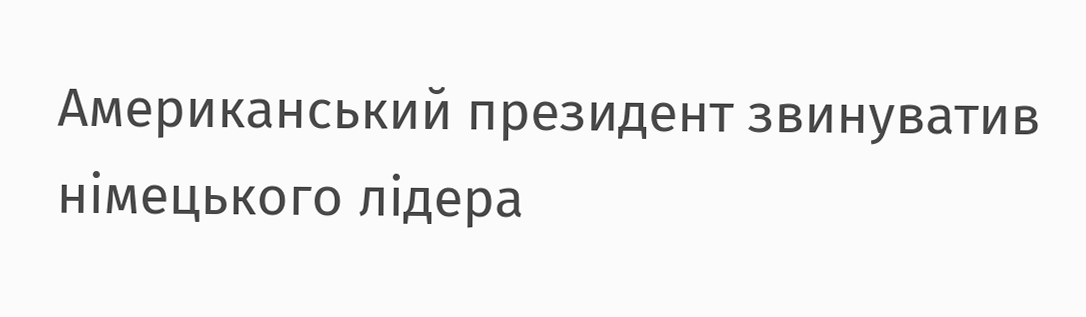Американський президент звинуватив німецького лідера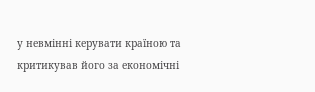у невмінні керувати країною та критикував його за економічні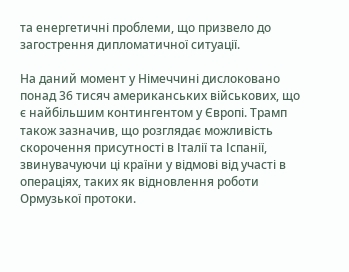та енергетичні проблеми, що призвело до загострення дипломатичної ситуації.

На даний момент у Німеччині дислоковано понад 36 тисяч американських військових, що є найбільшим контингентом у Європі. Трамп також зазначив, що розглядає можливість скорочення присутності в Італії та Іспанії, звинувачуючи ці країни у відмові від участі в операціях, таких як відновлення роботи Ормузької протоки.